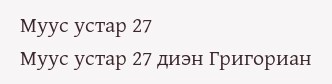Муус устар 27
Муус устар 27 диэн Григориан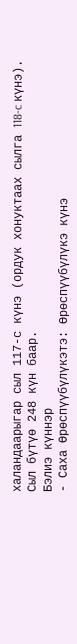халандаарыгар сыл 117-с күнэ (ордук хонуктаах сылга 118-c күнэ). Сыл бүтүө 248 күн баар.
Бэлиэ күннэр
- Саха Өрөспүүбүлүкэтэ: Өрөспүүбүлүкэ күнэ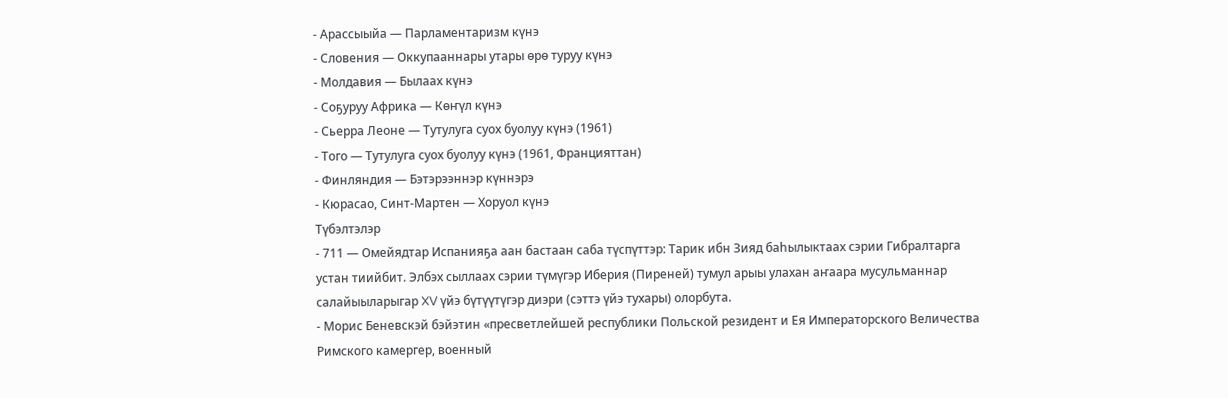- Арассыыйа — Парламентаризм күнэ
- Словения — Оккупааннары утары өрө туруу күнэ
- Молдавия — Былаах күнэ
- Соҕуруу Африка — Көҥүл күнэ
- Сьерра Леоне — Тутулуга суох буолуу күнэ (1961)
- Того — Тутулуга суох буолуу күнэ (1961, Францияттан)
- Финляндия — Бэтэрээннэр күннэрэ
- Кюрасао, Синт-Мартен — Хоруол күнэ
Түбэлтэлэр
- 711 — Омейядтар Испанияҕа аан бастаан саба түспүттэр: Тарик ибн Зияд баһылыктаах сэрии Гибралтарга устан тиийбит. Элбэх сыллаах сэрии түмүгэр Иберия (Пиреней) тумул арыы улахан аҥаара мусульманнар салайыыларыгар XV үйэ бүтүүтүгэр диэри (сэттэ үйэ тухары) олорбута.
- Морис Беневскэй бэйэтин «пресветлейшей республики Польской резидент и Ея Императорского Величества Римского камергер, военный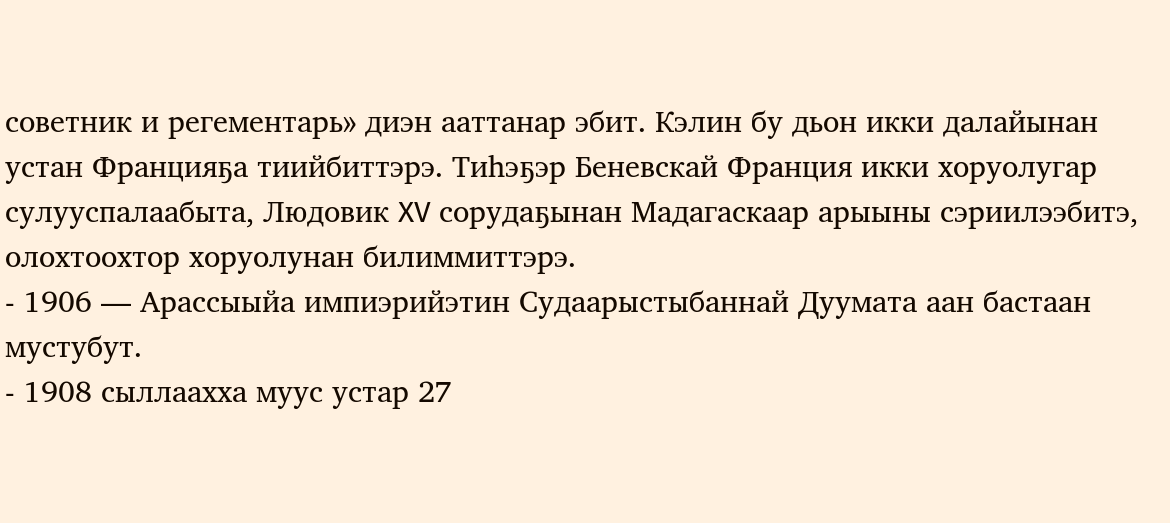советник и регементарь» диэн ааттанар эбит. Кэлин бу дьон икки далайынан устан Францияҕа тиийбиттэрэ. Тиһэҕэр Беневскай Франция икки хоруолугар сулууспалаабыта, Людовик XV сорудаҕынан Мадагаскаар арыыны сэриилээбитэ, олохтоохтор хоруолунан билиммиттэрэ.
- 1906 — Арассыыйа импиэрийэтин Судаарыстыбаннай Дуумата аан бастаан мустубут.
- 1908 сыллаахха муус устар 27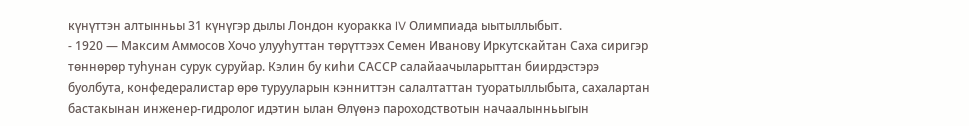күнүттэн алтынньы 31 күнүгэр дылы Лондон куоракка IV Олимпиада ыытыллыбыт.
- 1920 — Максим Аммосов Хочо улууһуттан төрүттээх Семен Иванову Иркутскайтан Саха сиригэр төннөрөр туһунан сурук суруйар. Кэлин бу киһи САССР салайаачыларыттан биирдэстэрэ буолбута, конфедералистар өрө турууларын кэнниттэн салалтаттан туоратыллыбыта, сахалартан бастакынан инженер-гидролог идэтин ылан Өлүөнэ пароходствотын начаалынньыгын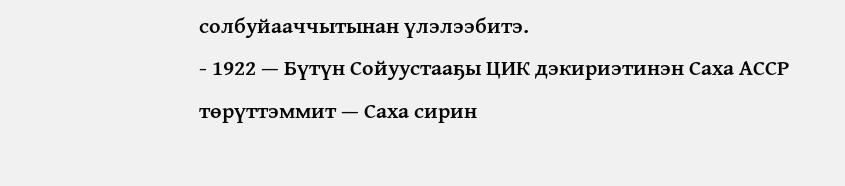солбуйааччытынан үлэлээбитэ.
- 1922 — Бүтүн Сойуустааҕы ЦИК дэкириэтинэн Саха АССР төрүттэммит — Саха сирин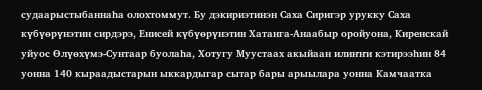судаарыстыбаннаһа олохтоммут. Бу дэкириэтинэн Саха Сиригэр урукку Саха күбүөрүнэтин сирдэрэ, Енисей күбүөрүнэтин Хатанга-Анаабыр оройуона, Киренскай уйуос Өлүөхүмэ-Сунтаар буолаһа, Хотугу Муустаах акыйаан илиҥҥи кэтирээһин 84 уонна 140 кыраадыстарын ыккардыгар сытар бары арыылара уонна Камчаатка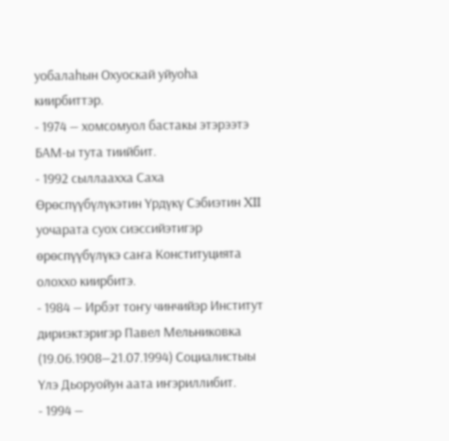уобалаһын Охуоскай уйуоһа киирбиттэр.
- 1974 — хомсомуол бастакы этэрээтэ БАМ-ы тута тиийбит.
- 1992 сыллаахха Саха Өрөспүүбүлүкэтин Үрдүкү Сэбиэтин XII уочарата суох сиэссийэтигэр өрөспүүбүлүкэ саҥа Конституцията олоххо киирбитэ.
- 1984 — Ирбэт тоҥу чинчийэр Институт дириэктэригэр Павел Мельниковка (19.06.1908—21.07.1994) Социалистыы Үлэ Дьоруойун аата иҥэриллибит.
- 1994 —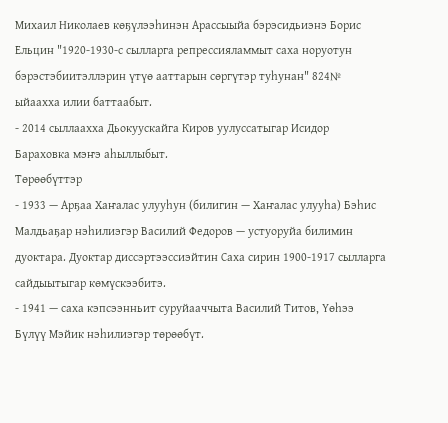Михаил Николаев көҕүлээһинэн Арассыыйа бэрэсидьиэнэ Борис Ельцин "1920-1930-с сылларга репрессияламмыт саха норуотун бэрэстэбиитэллэрин үтүө ааттарын сөргүтэр туһунан" 824№ ыйаахха илии баттаабыт.
- 2014 сыллаахха Дьокуускайга Киров уулуссатыгар Исидор Бараховка мэҥэ аһыллыбыт.
Төрөөбүттэр
- 1933 — Арҕаа Хаҥалас улууһун (билигин — Хаҥалас улууһа) Бэһис Малдьаҕар нэһилиэгэр Василий Федоров — устуоруйа билимин дуоктара. Дуоктар диссэртээссиэйтин Саха сирин 1900-1917 сылларга сайдыытыгар көмүскээбитэ.
- 1941 — саха кэпсээнньит суруйааччыта Василий Титов, Үөһээ Бүлүү Мэйик нэһилиэгэр төрөөбүт.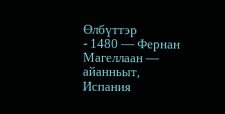Өлбүттэр
- 1480 — Фернан Магеллаан — айанньыт, Испания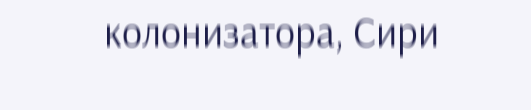колонизатора, Сири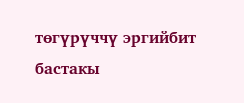төгүрүччү эргийбит бастакы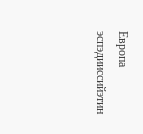Европа эспэдииссийэтин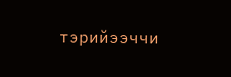тэрийээччи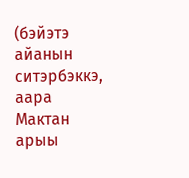(бэйэтэ айанын ситэрбэккэ, аара Мактан арыы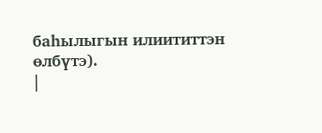баһылыгын илиититтэн өлбүтэ).
|